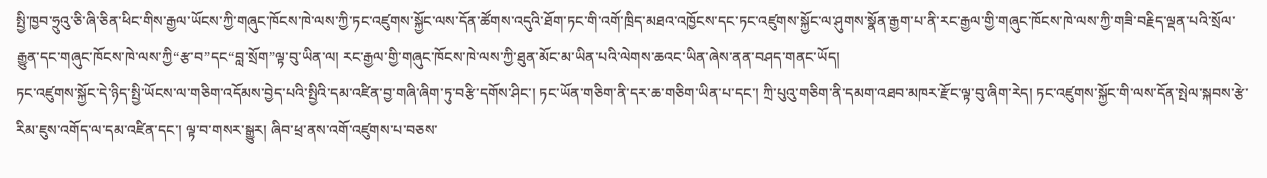སྤྱི་ཁྱབ་ཧྲུའུ་ཅི་ཞི་ཅིན་ཕིང་གིས་རྒྱལ་ཡོངས་ཀྱི་གཞུང་ཁོངས་ཁེ་ལས་ཀྱི་ཏང་འཛུགས་སྐྱོང་ལས་དོན་ཚོགས་འདུའི་ཐོག་ཏང་གི་འགོ་ཁྲིད་མཐའ་འཁྱོངས་དང་ཏང་འཛུགས་སྐྱོང་ལ་ཤུགས་སྣོན་རྒྱག་པ་ནི་རང་རྒྱལ་གྱི་གཞུང་ཁོངས་ཁེ་ལས་ཀྱི་གཟི་བརྗིད་ལྡན་པའི་སྲོལ་རྒྱུན་དང་གཞུང་ཁོངས་ཁེ་ལས་ཀྱི“རྩ་བ”དང“བླ་སྲོག”ལྟ་བུ་ཡིན་ལ། རང་རྒྱལ་གྱི་གཞུང་ཁོངས་ཁེ་ལས་ཀྱི་ཐུན་མོང་མ་ཡིན་པའི་ལེགས་ཆའང་ཡིན་ཞེས་ནན་བཤད་གནང་ཡོད།
ཏང་འཛུགས་སྐྱོང་དེ་ཉིད་སྤྱི་ཡོངས་ལ་གཅིག་འདོམས་བྱེད་པའི་སྤྱིའི་དམ་འཛིན་བྱ་གཞི་ཞིག་ཏུ་བརྩི་དགོས་ཤིང་། ཏང་ཡོན་གཅིག་ནི་དར་ཆ་གཅིག་ཡིན་པ་དང་། ཀྲི་པུའུ་གཅིག་ནི་དམག་འཐབ་མཁར་རྫོང་ལྟ་བུ་ཞིག་རེད། ཏང་འཛུགས་སྐྱོང་གི་ལས་དོན་སྤེལ་སྐབས་རྩེ་རིམ་ཇུས་འགོད་ལ་དམ་འཛིན་དང་། ལྟ་བ་གསར་སྒྱུར། ཞིབ་ཕྲ་ནས་འགོ་འཛུགས་པ་བཅས་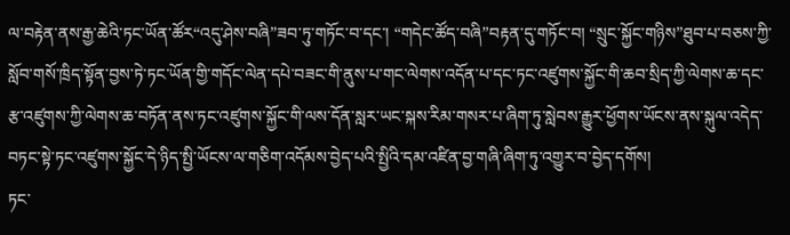ལ་བརྟེན་ནས་རྒྱ་ཆེའི་ཏང་ཡོན་ཚོར“འདུ་ཤེས་བཞི”ཟབ་ཏུ་གཏོང་བ་དང་། “གདེང་ཚོད་བཞི”བརྟན་དུ་གཏོང་བ། “སྲུང་སྐྱོང་གཉིས”ཐུབ་པ་བཅས་ཀྱི་སློབ་གསོ་ཁྲིད་སྟོན་བྱས་ཏེ་ཏང་ཡོན་གྱི་གདོང་ལེན་དཔེ་བཟང་གི་ནུས་པ་གང་ལེགས་འདོན་པ་དང་ཏང་འཛུགས་སྐྱོང་གི་ཆབ་སྲིད་ཀྱི་ལེགས་ཆ་དང་རྩ་འཛུགས་ཀྱི་ལེགས་ཆ་བཏོན་ནས་ཏང་འཛུགས་སྐྱོང་གི་ལས་དོན་སླར་ཡང་སྐས་རིམ་གསར་པ་ཞིག་ཏུ་སླེབས་རྒྱུར་ཕྱོགས་ཡོངས་ནས་སྐུལ་འདེད་བཏང་སྟེ་ཏང་འཛུགས་སྐྱོང་དེ་ཉིད་སྤྱི་ཡོངས་ལ་གཅིག་འདོམས་བྱེད་པའི་སྤྱིའི་དམ་འཛིན་བྱ་གཞི་ཞིག་ཏུ་འགྱུར་བ་བྱེད་དགོས།
ཏང་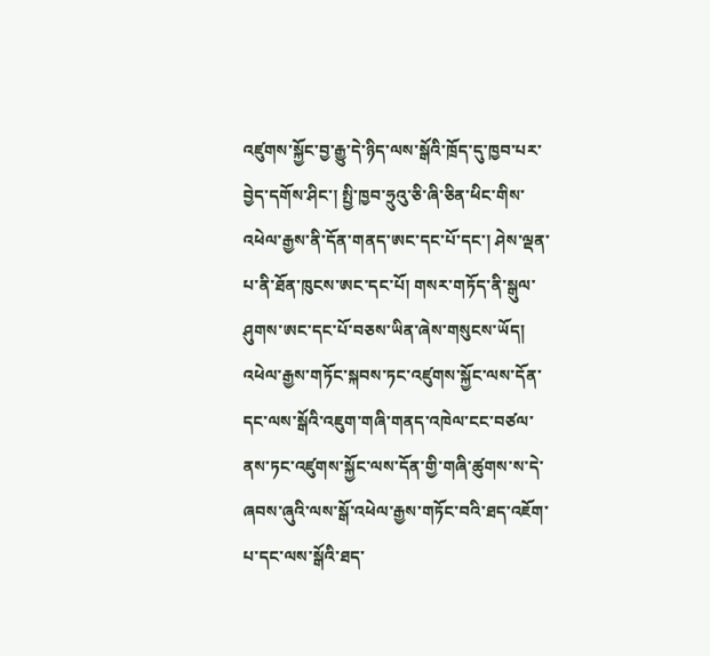འཛུགས་སྐྱོང་བྱ་རྒྱུ་དེ་ཉིད་ལས་སྒོའི་ཁྲོད་དུ་ཁྱབ་པར་བྱེད་དགོས་ཤིང་། སྤྱི་ཁྱབ་ཧྲུའུ་ཅི་ཞི་ཅིན་ཕིང་གིས་འཕེལ་རྒྱས་ནི་དོན་གནད་ཨང་དང་པོ་དང་། ཤེས་ལྡན་པ་ནི་ཐོན་ཁུངས་ཨང་དང་པོ། གསར་གཏོད་ནི་སྒུལ་ཤུགས་ཨང་དང་པོ་བཅས་ཡིན་ཞེས་གསུངས་ཡོད། འཕེལ་རྒྱས་གཏོང་སྐབས་ཏང་འཛུགས་སྐྱོང་ལས་དོན་དང་ལས་སྒོའི་འཇུག་གཞི་གནད་འཁེལ་ངང་བཙལ་ནས་ཏང་འཛུགས་སྐྱོང་ལས་དོན་གྱི་གཞི་ཚུགས་ས་དེ་ཞབས་ཞུའི་ལས་སྒོ་འཕེལ་རྒྱས་གཏོང་བའི་ཐད་འཇོག་པ་དང་ལས་སྒོའི་ཐད་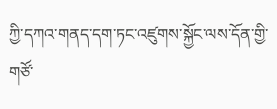ཀྱི་དཀའ་གནད་དག་ཏང་འཛུགས་སྐྱོང་ལས་དོན་གྱི་གཙོ་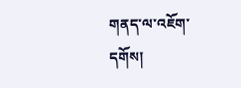གནད་ལ་འཇོག་དགོས།